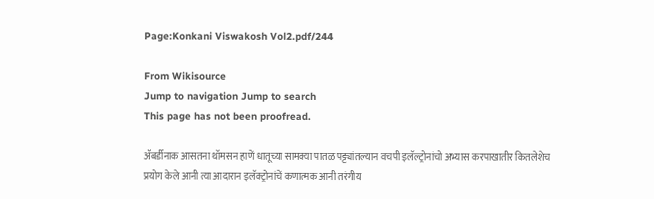Page:Konkani Viswakosh Vol2.pdf/244

From Wikisource
Jump to navigation Jump to search
This page has not been proofread.

ॲबर्डीनाक आसतना थॉमसन हाणें धातूच्या सामक्या पातळ पट्ट्यांतल्यान वचपी इलॅल्ट्रोनांचो अभ्यास करपाखातीर कितलेशेच प्रयोग केले आनी त्या आदारान इलॅक्ट्रोनांचें कणात्मक आनी तरंगीय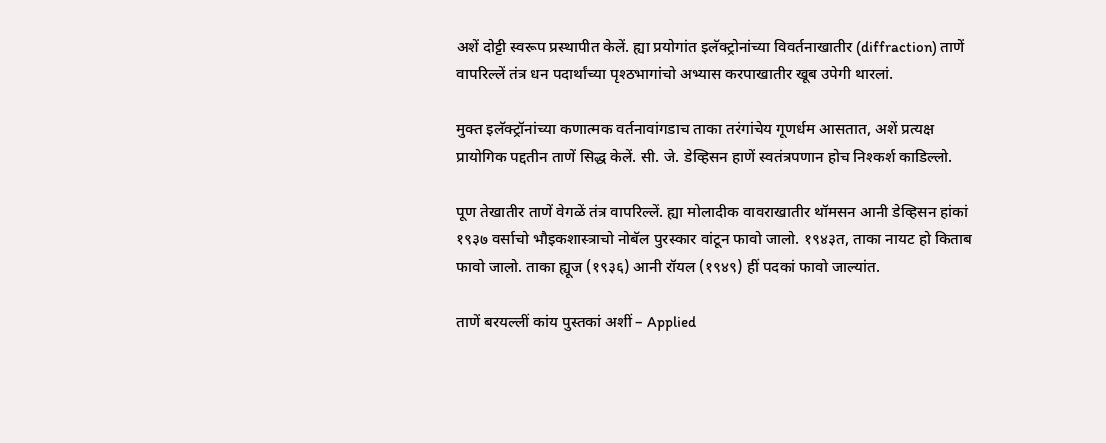अशें दोट्टी स्वरूप प्रस्थापीत केलें. ह्या प्रयोगांत इलॅक्ट्रोनांच्या विवर्तनाखातीर (diffraction) ताणें वापरिल्लें तंत्र धन पदार्थांच्या पृश्ठभागांचो अभ्यास करपाखातीर खूब उपेगी थारलां.

मुक्त इलॅक्ट्रॉनांच्या कणात्मक वर्तनावांगडाच ताका तरंगांचेय गूणर्धम आसतात, अशें प्रत्यक्ष प्रायोगिक पद्दतीन ताणें सिद्ध केलें. सी. जे. डेव्हिसन हाणें स्वतंत्रपणान होच निश्कर्श काडिल्लो.

पूण तेखातीर ताणें वेगळें तंत्र वापरिल्लें. ह्या मोलादीक वावराखातीर थॉमसन आनी डेव्हिसन हांकां १९३७ वर्साचो भौइकशास्त्राचो नोबॅल पुरस्कार वांटून फावो जालो. १९४३त, ताका नायट हो किताब फावो जालो. ताका ह्यूज (१९३६) आनी रॉयल (१९४९) हीं पदकां फावो जाल्यांत.

ताणें बरयल्लीं कांय पुस्तकां अशीं – Applied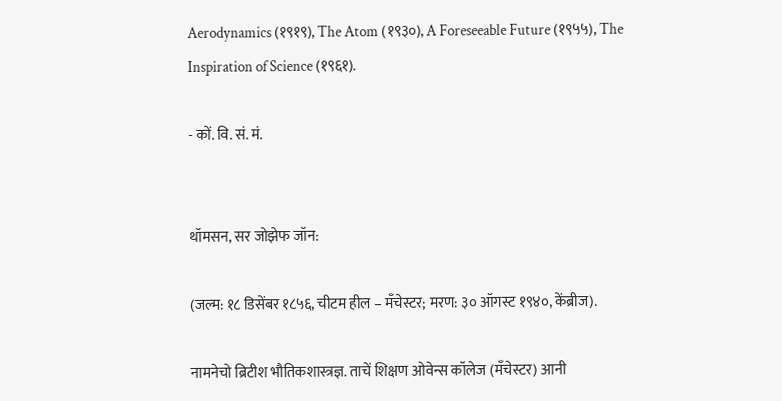Aerodynamics (१९१९), The Atom (१९३०), A Foreseeable Future (१९५५), The Inspiration of Science (१९६१).

- कों. वि. सं. मं.


थॉमसन, सर जोझेफ जॉन:

(जल्म: १८ डिसेंबर १८५६, चीटम हील – मँचेस्टर; मरण: ३० ऑगस्ट १९४०, केंब्रीज).

नामनेचो ब्रिटीश भौतिकशास्त्रज्ञ. ताचें शिक्षण ओवेन्स कॉलेज (मँचेस्टर) आनी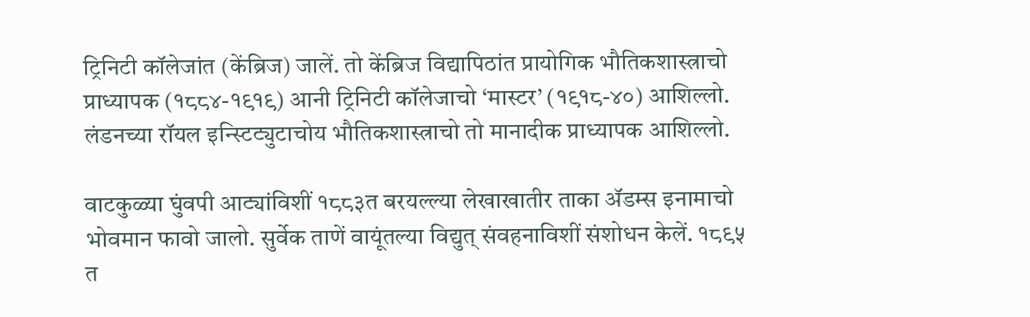ट्रिनिटी कॉलेजांत (केंब्रिज) जालें. तो केंब्रिज विद्यापिठांत प्रायोगिक भौतिकशास्त्राचो प्राध्यापक (१८८४-१९१९) आनी ट्रिनिटी कॉलेजाचो ‘मास्टर’ (१९१८-४०) आशिल्लो. लंडनच्या रॉयल इन्स्टिट्युटाचोय भौतिकशास्त्राचो तो मानादीक प्राध्यापक आशिल्लो.

वाटकुळ्या घुंवपी आट्यांविशीं १८८३त बरयल्ल्या लेखाखातीर ताका ॲडम्स इनामाचो भोवमान फावो जालो. सुर्वेक ताणें वायूंतल्या विद्युत्‌ संवहनाविशीं संशोधन केलें. १८९५ त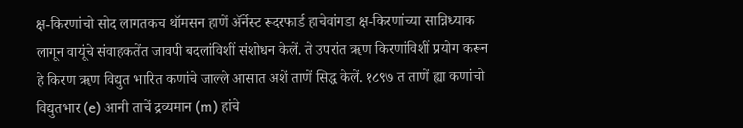क्ष-किरणांचो सोद लागतकच थॉमसन हाणें ॲर्नेस्ट रूदरफार्ड हाचेवांगडा क्ष-किरणांच्या सान्निध्याक लागून वायूंचे संवाहकतेंत जावपी बदलांविशीं संशोधन केलें. ते उपरांत ॠण किरणांविशीं प्रयोग करून हे किरण ॠण विद्युत भारित कणांचे जाल्ले आसात अशें ताणें सिद्ध केलें. १८९७ त ताणें ह्या कणांचो विद्युतभार (e) आनी ताचें द्रव्यमान (m) हांचे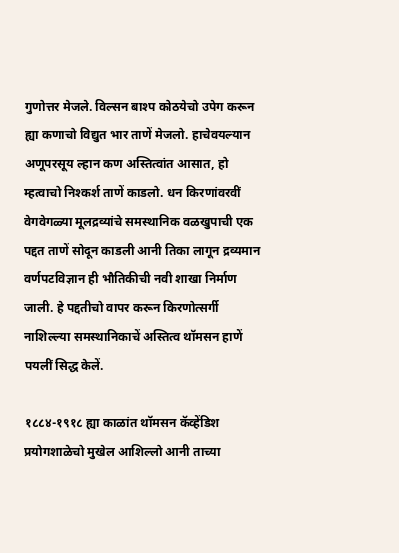गुणोत्तर मेजले. विल्सन बाश्प कोठयेचो उपेग करून ह्या कणाचो विद्युत भार ताणें मेजलो. हाचेवयल्यान अणूपरसूय ल्हान कण अस्तित्वांत आसात, हो म्हत्वाचो निश्कर्श ताणें काडलो. धन किरणांवरवीं वेगवेगळ्या मूलद्रव्यांचे समस्थानिक वळखुपाची एक पद्दत ताणें सोदून काडली आनी तिका लागून द्रव्यमान वर्णपटविज्ञान ही भौतिकीची नवी शाखा निर्माण जाली. हे पद्दतीचो वापर करून किरणोत्सर्गी नाशिल्ल्या समस्थानिकाचें अस्तित्व थॉमसन हाणें पयलीं सिद्ध केलें.

१८८४-१९१८ ह्या काळांत थॉमसन कॅव्हेंडिश प्रयोगशाळेचो मुखेल आशिल्लो आनी ताच्या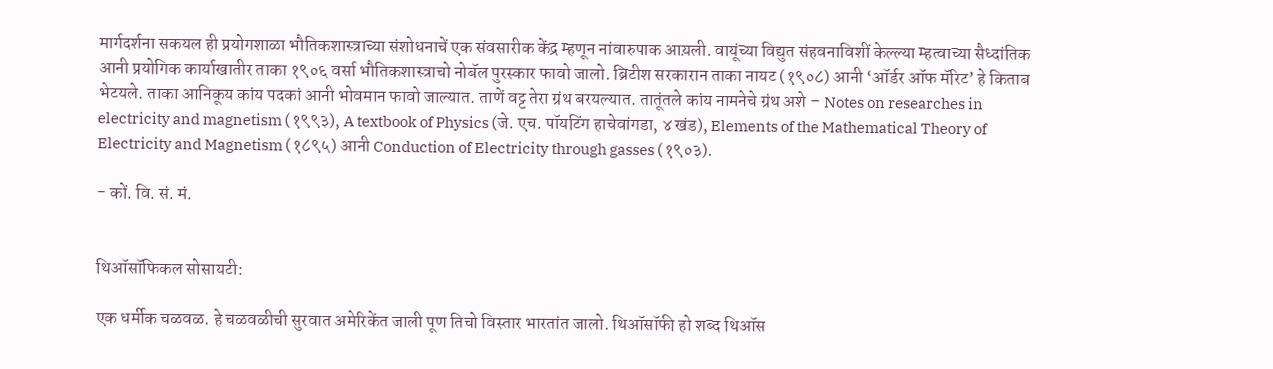मार्गदर्शना सकयल ही प्रयोगशाळा भौतिकशास्त्राच्या संशोधनाचें एक संवसारीक केंद्र म्हणून नांवारुपाक आय़ली. वायूंच्या विद्युत संहवनाविशीं केल्ल्या म्हत्वाच्या सैध्दांतिक आनी प्रयोगिक कार्याखातीर ताका १९०६ वर्सा भौतिकशास्त्राचो नोबॅल पुरस्कार फावो जालो. ब्रिटीश सरकारान ताका नायट (१९०८) आनी ‘ऑर्डर ऑफ मॅरिट’ हे किताब भेटयले. ताका आनिकूय कांय पदकां आनी भोवमान फावो जाल्यात. ताणें वट्ट तेरा ग्रंथ बरयल्यात. तातूंतले कांय नामनेचे ग्रंथ अशे – Notes on researches in electricity and magnetism (१९९३), A textbook of Physics (जे. एच. पॉयटिंग हाचेवांगडा, ४ खंड), Elements of the Mathematical Theory of Electricity and Magnetism (१८९५) आनी Conduction of Electricity through gasses (१९०३).

- कों. वि. सं. मं.


थिऑसॉफिकल सोसायटी:

एक धर्मीक चळवळ. हे चळवळीची सुरवात अमेरिकेंत जाली पूण तिचो विस्तार भारतांत जालो. थिऑसॉफी हो शब्द थिऑस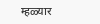म्हळ्यार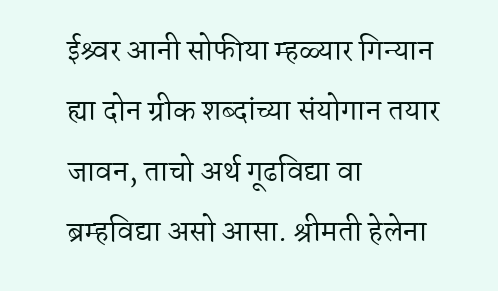ईश्र्वर आनी सोफीया म्हळ्यार गिन्यान ह्या दोन ग्रीक शब्दांच्या संयोगान तयार जावन, ताचो अर्थ गूढविद्या वा ब्रम्हविद्या असो आसा. श्रीमती हेलेना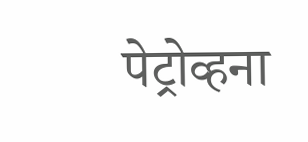पेट्रोव्हना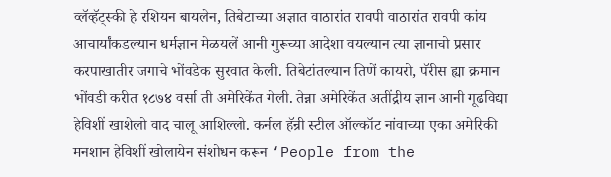व्लॅव्हॅट्स्की हे रशियन बायलेन, तिबेटाच्या अज्ञात वाठारांत रावपी वाठारांत रावपी कांय आचार्यांकडल्यान धर्मज्ञान मेळयलें आनी गुरूच्या आदेशा वयल्यान त्या ज्ञानाचो प्रसार करपाखातीर जगाचे भोंवडेक सुरवात केली. तिबेटांतल्यान तिणें कायरो, पॅरीस ह्या क्रमान भोंवडी करीत १८७४ वर्सा ती अमेरिकेंत गेली. तेन्ना अमेरिकेंत अतींद्रीय ज्ञान आनी गूढविद्या हेविशीं खाशेलो वाद चालू आशिल्लो. कर्नल हॅन्री स्टील ऑल्कॉट नांवाच्या एका अमेरिकी मनशान हेविशीं खोलायेन संशोधन करून ‘People from the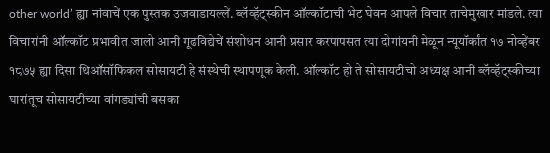other world’ ह्या नांवाचें एक पुस्तक उजवाडायल्लें. ब्लॅव्हॅट्स्कीन ऑल्कॉटाची भेट घेवन आपले विचार ताचेमुखार मांडले. त्या विचारांनी ऑल्कॉट प्रभावीत जालो आनी गूढविद्येचें संशोधन आनी प्रसार करपापसत त्या दोगांयनी मेळून न्यूयॉर्कांत १७ नोव्हेंबर १८७५ ह्या दिसा थिऑसॉफिकल सोसायटी हे संस्थेची स्थापणूक केली. ऑल्कॉट हो ते सोसायटीचो अध्यक्ष आनी ब्लॅव्हॅट्स्कीच्या घारांतूच सोसायटीच्या वांगड्यांची बसका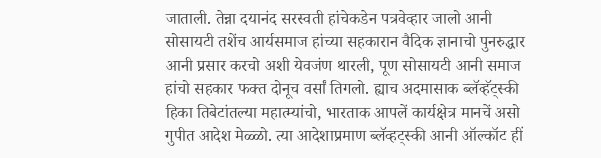जाताली. तेन्ना दयानंद सरस्वती हांचेकडेन पत्रवेव्हार जालो आनी सोसायटी तशेंच आर्यसमाज हांच्या सहकारान वैदिक ज्ञानाचो पुनरुद्धार आनी प्रसार करचो अशी येवजंण थारली, पूण सोसायटी आनी समाज हांचो सहकार फक्त दोनूच वर्सां तिगलो. ह्याच अदमासाक ब्लॅव्हॅट्स्की हिका तिबेटांतल्या महात्म्यांचो, भारताक आपलें कार्यक्षेत्र मानचें असो गुपीत आदेश मेळ्ळो. त्या आदेशाप्रमाण ब्लॅव्हट्स्की आनी ऑल्कॉट हीं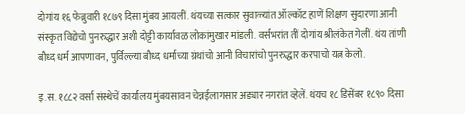दोगांय १६ फेब्रुवारी १८७९ दिसा मुंबय आयलीं. थंयच्या सत्कार सुवाळ्यांत ऑल्कॉट हाणें शिक्षण सुदारणा आनी संस्कृत विद्येचो पुनरुद्धार अशी दोट्टी कार्यावळ लोकांमुखार मांडली. वर्सभरांत तीं दोगांय श्रीलंकेत गेलीं. थंय तांणी बौध्द धर्म आपणावन, पुर्विल्ल्या बौध्द धर्माच्या ग्रंथांचो आनी विचारांचो पुनरुद्धार करपाचो यत्न केलो.

इ.स. १८८२ वर्सा संस्थेचें कार्यालय मुंबयसावन चेन्नईलागसार अड्यार नगरांत व्हेलें. थंयच १८ डिसेंबर १८९० दिसा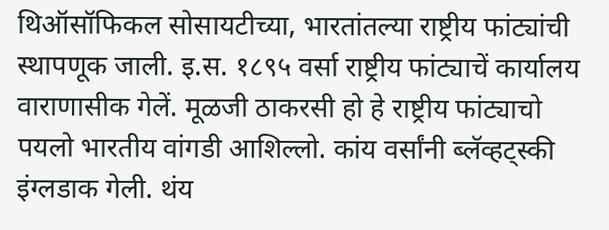थिऑसॉफिकल सोसायटीच्या, भारतांतल्या राष्ट्रीय फांट्यांची स्थापणूक जाली. इ.स. १८९५ वर्सा राष्ट्रीय फांट्याचें कार्यालय वाराणासीक गेलें. मूळजी ठाकरसी हो हे राष्ट्रीय फांट्याचो पयलो भारतीय वांगडी आशिल्लो. कांय वर्सांनी ब्लॅव्हट्स्की इंग्लडाक गेली. थंय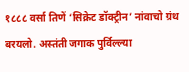१८८८ वर्सा तिणें ‘सिक्रेट डॉक्ट्रीन’ नांवाचो ग्रंथ बरयलो. अस्तंती जगाक पुर्विल्ल्या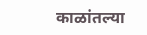काळांतल्या